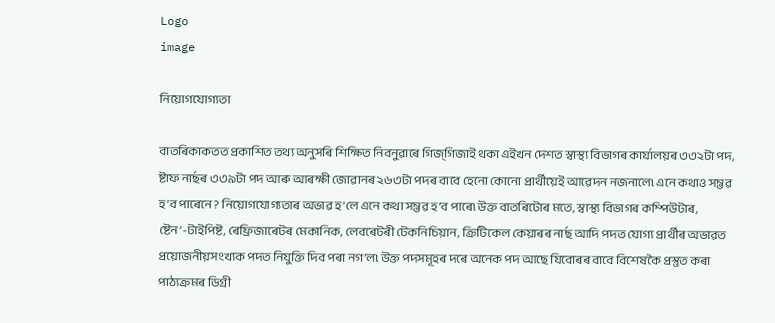Logo
image

নিয়োগযোগ্যতা

বাতৰিকাকতত প্ৰকাশিত তথ্য অনুসৰি শিক্ষিত নিবনুৱাৰে গিজ্‌গিজাই থকা এইখন দেশত স্বাস্থ্য বিভাগৰ কাৰ্যালয়ৰ ৩৩২টা পদ, ষ্টাফ নাৰ্ছৰ ৩৩৯টা পদ আৰু আৰক্ষী জোৱানৰ ২৬৩টা পদৰ বাবে হেনো কোনো প্ৰাৰ্থীয়েই আৱেদন নজনালে৷ এনে কথাও সম্ভৱ হ’ব পাৰেনে? নিয়োগযোগ্যতাৰ অভাৱ হ’লে এনে কথা সম্ভৱ হ’ব পাৰে৷ উক্ত বাতৰিটোৰ মতে, স্বাস্থ্য বিভাগৰ কম্পিউটাৰ, ষ্টেন’-টাইপিষ্ট, ৰেফ্ৰিজাৰেটৰ মেকানিক, লেবৰেটৰী টেকনিচিয়ান, ক্ৰিটিকেল কেয়াৰৰ নাৰ্ছ আদি পদত যোগ্য প্ৰাৰ্থীৰ অভাৱত প্ৰয়োজনীয়সংখ্যক পদত নিযুক্তি দিব পৰা নগ’ল৷ উক্ত পদসমূহৰ দৰে অনেক পদ আছে যিবোৰৰ বাবে বিশেষকৈ প্ৰস্তুত কৰা পাঠ্যক্ৰমৰ ডিগ্ৰী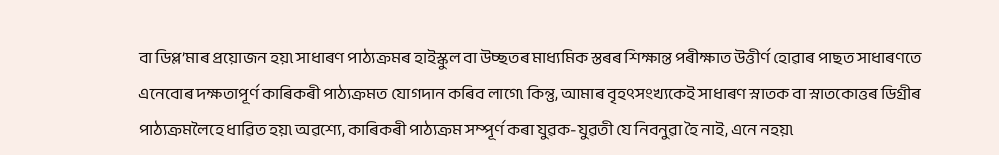বা ডিপ্ল’মাৰ প্ৰয়োজন হয়৷ সাধাৰণ পাঠ্যক্ৰমৰ হাইস্কুল বা উচ্ছতৰ মাধ্যমিক স্তৰৰ শিক্ষান্ত পৰীক্ষাত উত্তীৰ্ণ হোৱাৰ পাছত সাধাৰণতে এনেবোৰ দক্ষতাপূৰ্ণ কাৰিকৰী পাঠ্যক্ৰমত যোগদান কৰিব লাগে৷ কিন্তু, আমাৰ বৃহৎসংখ্যকেই সাধাৰণ স্নাতক বা স্নাতকোত্তৰ ডিগ্ৰীৰ পাঠ্যক্ৰমলৈহে ধাৱিত হয়৷ অৱশ্যে, কাৰিকৰী পাঠ্যক্ৰম সম্পূৰ্ণ কৰা যুৱক-যুৱতী যে নিবনুৱা হৈ নাই, এনে নহয়৷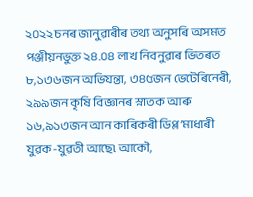২০২২ চনৰ জানুৱাৰীৰ তথ্য অনুসৰি অসমত পঞ্জীয়নভুক্ত ২৪.০৪ লাখ নিবনুৱাৰ ভিতৰত ৮,১৩৬জন অভিযন্তা, ৩৪৫জন ভেটেৰিনেৰী, ২৯৯জন কৃষি বিজ্ঞানৰ স্নাতক আৰু ১৬,৯১৩জন আন কাৰিকৰী ডিপ্ল’মাধাৰী যুৱক-যুৱতী আছে৷ আকৌ,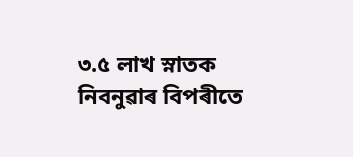৩.৫ লাখ স্নাতক নিবনুৱাৰ বিপৰীতে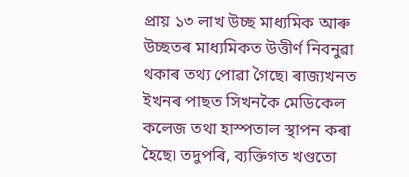প্ৰায় ১৩ লাখ উচ্ছ মাধ্যমিক আৰু উচ্ছতৰ মাধ্যমিকত উত্তীৰ্ণ নিবনুৱা থকাৰ তথ্য পোৱা গৈছে৷ ৰাজ্যখনত ইখনৰ পাছত সিখনকৈ মেডিকেল কলেজ তথা হাস্পতাল স্থাপন কৰা হৈছে৷ তদুপৰি, ব্যক্তিগত খণ্ডতো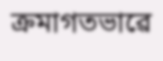ক্ৰমাগতভাৱে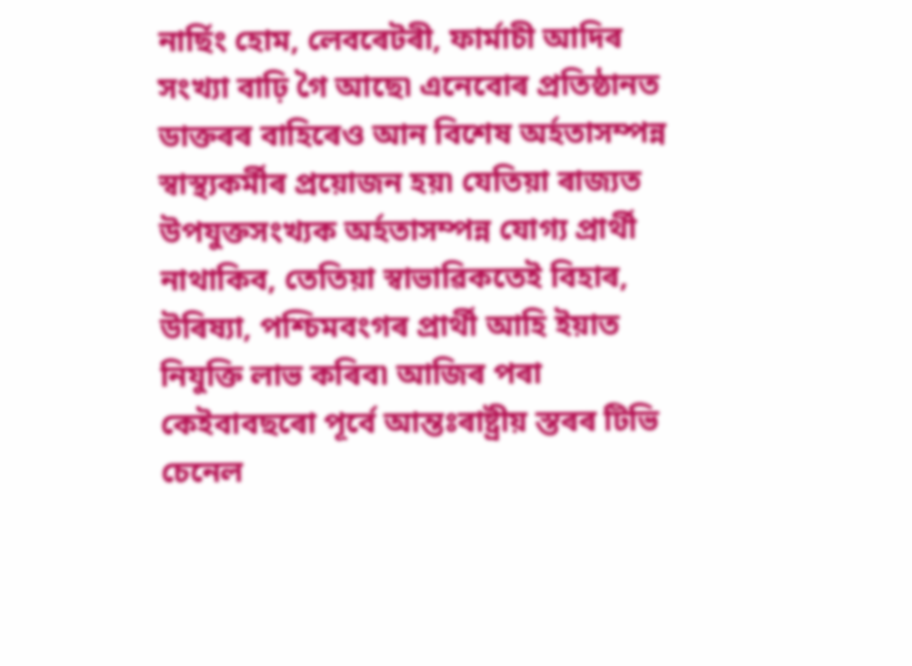নাৰ্ছিং হোম, লেবৰেটৰী, ফাৰ্মাচী আদিৰ সংখ্যা বাঢ়ি গৈ আছে৷ এনেবোৰ প্ৰতিষ্ঠানত ডাক্তৰৰ বাহিৰেও আন বিশেষ অৰ্হতাসম্পন্ন স্বাস্থ্যকৰ্মীৰ প্ৰয়োজন হয়৷ যেতিয়া ৰাজ্যত উপযুক্তসংখ্যক অৰ্হতাসম্পন্ন যোগ্য প্ৰাৰ্থী নাথাকিব, তেতিয়া স্বাভাৱিকতেই বিহাৰ, উৰিষ্যা, পশ্চিমবংগৰ প্ৰাৰ্থী আহি ইয়াত নিযুক্তি লাভ কৰিব৷ আজিৰ পৰা কেইবাবছৰো পূৰ্বে আন্তঃৰাষ্ট্ৰীয় স্তৰৰ টিভি চেনেল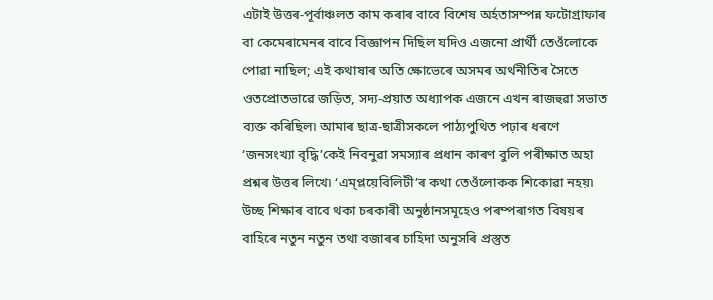এটাই উত্তৰ-পূৰ্বাঞ্চলত কাম কৰাৰ বাবে বিশেষ অৰ্হতাসম্পন্ন ফটোগ্ৰাফাৰ বা কেমেৰামেনৰ বাবে বিজ্ঞাপন দিছিল যদিও এজনো প্ৰাৰ্থী তেওঁলোকে পোৱা নাছিল; এই কথাষাৰ অতি ক্ষোভেৰে অসমৰ অৰ্থনীতিৰ সৈতে ওতপ্ৰোতভাৱে জড়িত, সদ্য-প্ৰয়াত অধ্যাপক এজনে এখন ৰাজহুৱা সভাত ব্যক্ত কৰিছিল৷ আমাৰ ছাত্ৰ-ছাত্ৰীসকলে পাঠ্যপুথিত পঢ়াৰ ধৰণে ‘জনসংখ্যা বৃদ্ধি’কেই নিবনুৱা সমস্যাৰ প্ৰধান কাৰণ বুলি পৰীক্ষাত অহা প্ৰশ্নৰ উত্তৰ লিখে৷ ‘এম্‌প্লয়েবিলিটী’ৰ কথা তেওঁলোকক শিকোৱা নহয়৷ উচ্ছ শিক্ষাৰ বাবে থকা চৰকাৰী অনুষ্ঠানসমূহেও পৰম্পৰাগত বিষয়ৰ বাহিৰে নতুন নতুন তথা বজাৰৰ চাহিদা অনুসৰি প্ৰস্তুত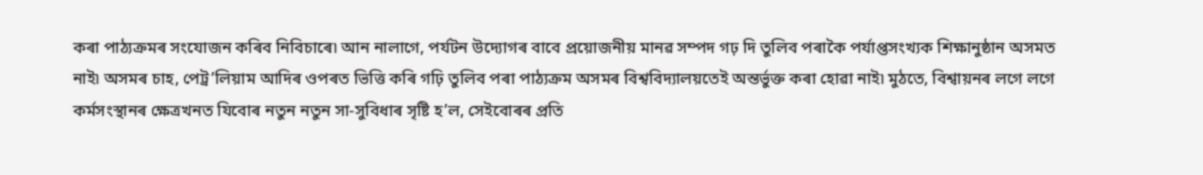কৰা পাঠ্যক্ৰমৰ সংযোজন কৰিব নিবিচাৰে৷ আন নালাগে, পৰ্যটন উদ্যোগৰ বাবে প্ৰয়োজনীয় মানৱ সম্পদ গঢ় দি তুলিব পৰাকৈ পৰ্যাপ্তসংখ্যক শিক্ষানুষ্ঠান অসমত নাই৷ অসমৰ চাহ, পেট্ৰ’লিয়াম আদিৰ ওপৰত ভিত্তি কৰি গঢ়ি তুলিব পৰা পাঠ্যক্ৰম অসমৰ বিশ্ববিদ্যালয়তেই অন্তৰ্ভুক্ত কৰা হোৱা নাই৷ মুঠতে, বিশ্বায়নৰ লগে লগে কৰ্মসংস্থানৰ ক্ষেত্ৰখনত যিবোৰ নতুন নতুন সা-সুবিধাৰ সৃষ্টি হ’ল, সেইবোৰৰ প্ৰতি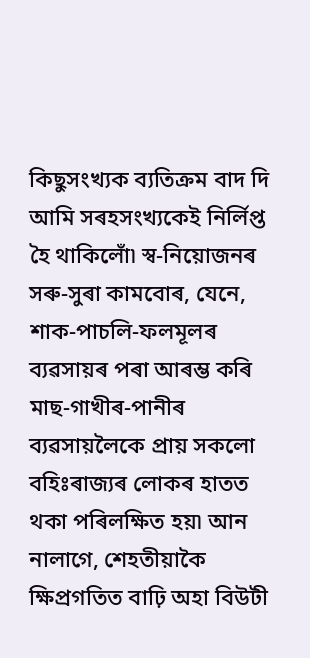কিছুসংখ্যক ব্যতিক্ৰম বাদ দি আমি সৰহসংখ্যকেই নিৰ্লিপ্ত হৈ থাকিলোঁ৷ স্ব-নিয়োজনৰ সৰু-সুৰা কামবোৰ, যেনে, শাক-পাচলি-ফলমূলৰ ব্যৱসায়ৰ পৰা আৰম্ভ কৰি মাছ-গাখীৰ-পানীৰ ব্যৱসায়লৈকে প্ৰায় সকলো বহিঃৰাজ্যৰ লোকৰ হাতত থকা পৰিলক্ষিত হয়৷ আন নালাগে, শেহতীয়াকৈ ক্ষিপ্ৰগতিত বাঢ়ি অহা বিউটী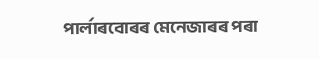পাৰ্লাৰবোৰৰ মেনেজাৰৰ পৰা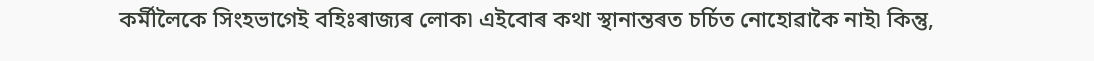কৰ্মীলৈকে সিংহভাগেই বহিঃৰাজ্যৰ লোক৷ এইবোৰ কথা স্থানান্তৰত চৰ্চিত নোহোৱাকৈ নাই৷ কিন্তু,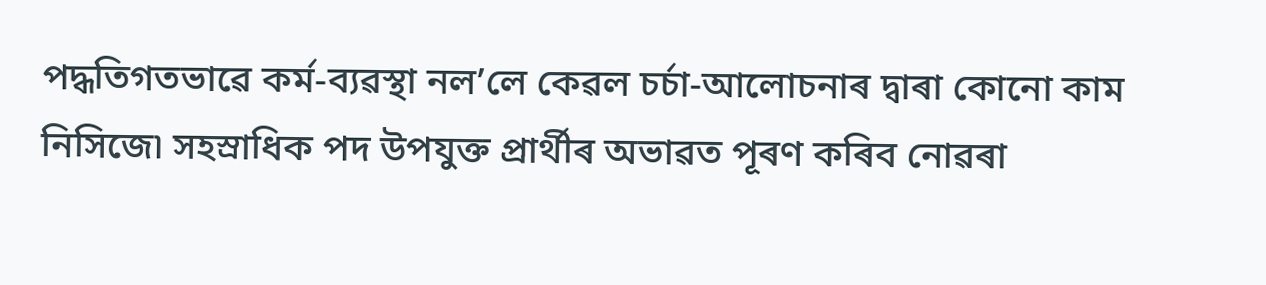পদ্ধতিগতভাৱে কৰ্ম-ব্যৱস্থা নল’লে কেৱল চৰ্চা-আলোচনাৰ দ্বাৰা কোনো কাম নিসিজে৷ সহস্ৰাধিক পদ উপযুক্ত প্ৰাৰ্থীৰ অভাৱত পূৰণ কৰিব নোৱৰা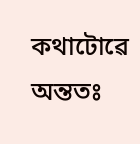কথাটোৱে অন্ততঃ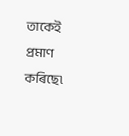তাকেই প্ৰমাণ কৰিছে৷